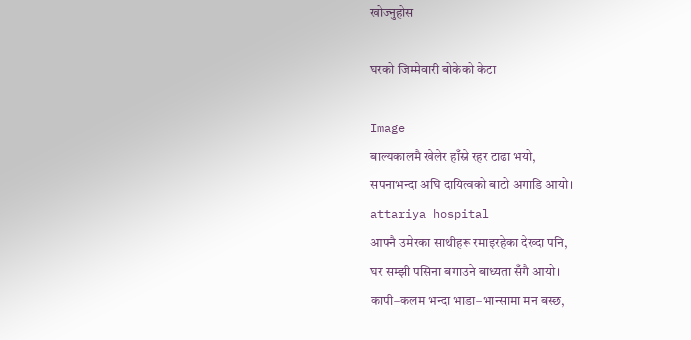खोज्नुहोस

घरको जिम्मेवारी बोकेको केटा

Image
बाल्यकालमै खेलेर हाँस्ने रहर टाढा भयो,
सपनाभन्दा अघि दायित्वको बाटो अगाडि आयो।
attariya hospital
आफ्नै उमेरका साथीहरू रमाइरहेका देख्दा पनि,
घर सम्झी पसिना बगाउने बाध्यता सँगै आयो।
कापी–कलम भन्दा भाडा–भान्सामा मन बस्छ,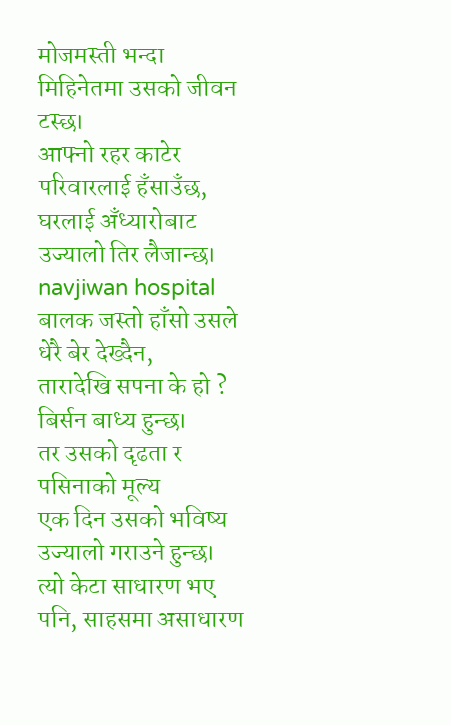मोजमस्ती भन्दा मिहिनेतमा उसको जीवन टस्छ।
आफ्नो रहर काटेर परिवारलाई हँसाउँछ,
घरलाई अँध्यारोबाट उज्यालो तिर लैजान्छ।
navjiwan hospital
बालक जस्तो हाँसो उसले धेरै बेर देख्दैन,
तारादेखि सपना के हो ? बिर्सन बाध्य हुन्छ।
तर उसको दृढता र पसिनाको मूल्य
एक दिन उसको भविष्य उज्यालो गराउने हुन्छ।
त्यो केटा साधारण भए पनि, साहसमा असाधारण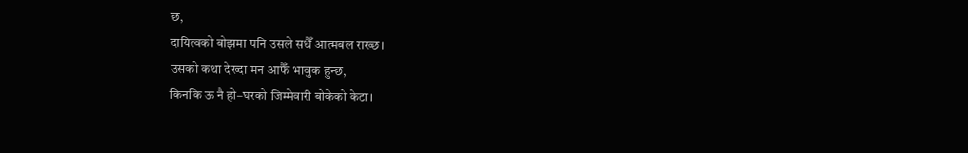छ,
दायित्वको बोझमा पनि उसले सधैँ आत्मबल राख्छ।
उसको कथा देख्दा मन आफैँ भावुक हुन्छ,
किनकि ऊ नै हो–घरको जिम्मेवारी बोकेको केटा।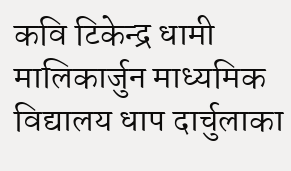कवि टिकेन्द्र धामी मालिकार्जुन माध्यमिक विद्यालय धाप दार्चुलाका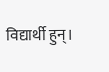विद्यार्थी हुन्।